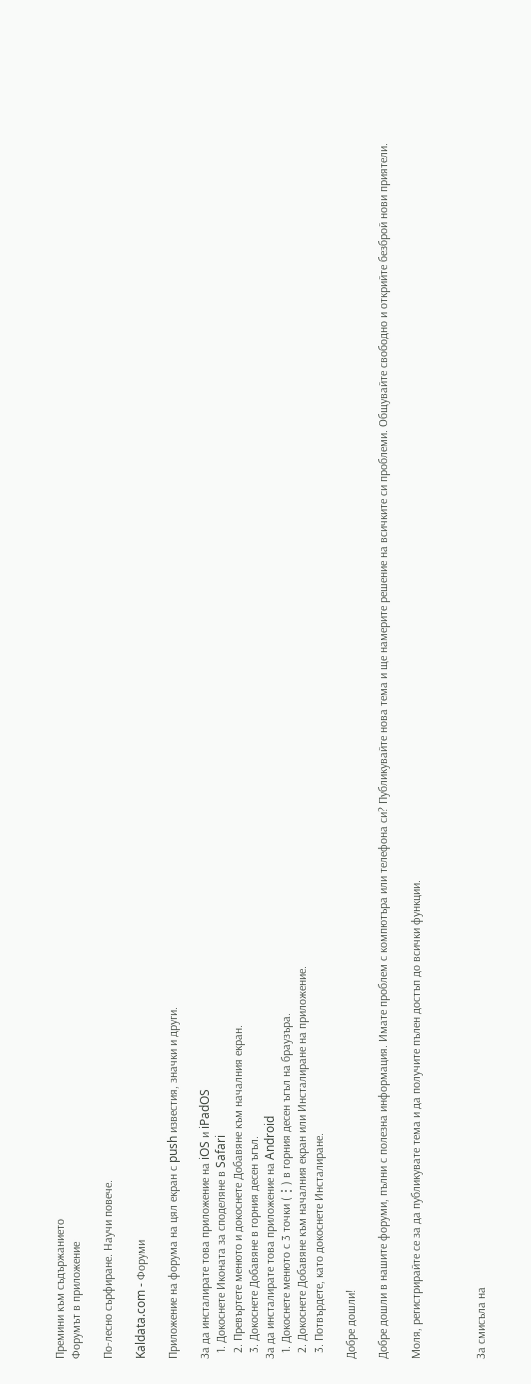Премини към съдържанието
Форумът в приложение

По-лесно сърфиране. Научи повече.

Kaldata.com - Форуми

Приложение на форума на цял екран с push известия, значки и други.

За да инсталирате това приложение на iOS и iPadOS
  1. Докоснете Иконата за споделяне в Safari
  2. Превъртете менюто и докоснете Добавяне към началния екран.
  3. Докоснете Добавяне в горния десен ъгъл.
За да инсталирате това приложение на Android
  1. Докоснете менюто с 3 точки (⋮) в горния десен ъгъл на браузъра.
  2. Докоснете Добавяне към началния екран или Инсталиране на приложение.
  3. Потвърдете, като докоснете Инсталиране.

Добре дошли!

Добре дошли в нашите форуми, пълни с полезна информация. Имате проблем с компютъра или телефона си? Публикувайте нова тема и ще намерите решение на всичките си проблеми. Общувайте свободно и открийте безброй нови приятели.

Моля, регистрирайте се за да публикувате тема и да получите пълен достъп до всички функции.



За смисъла на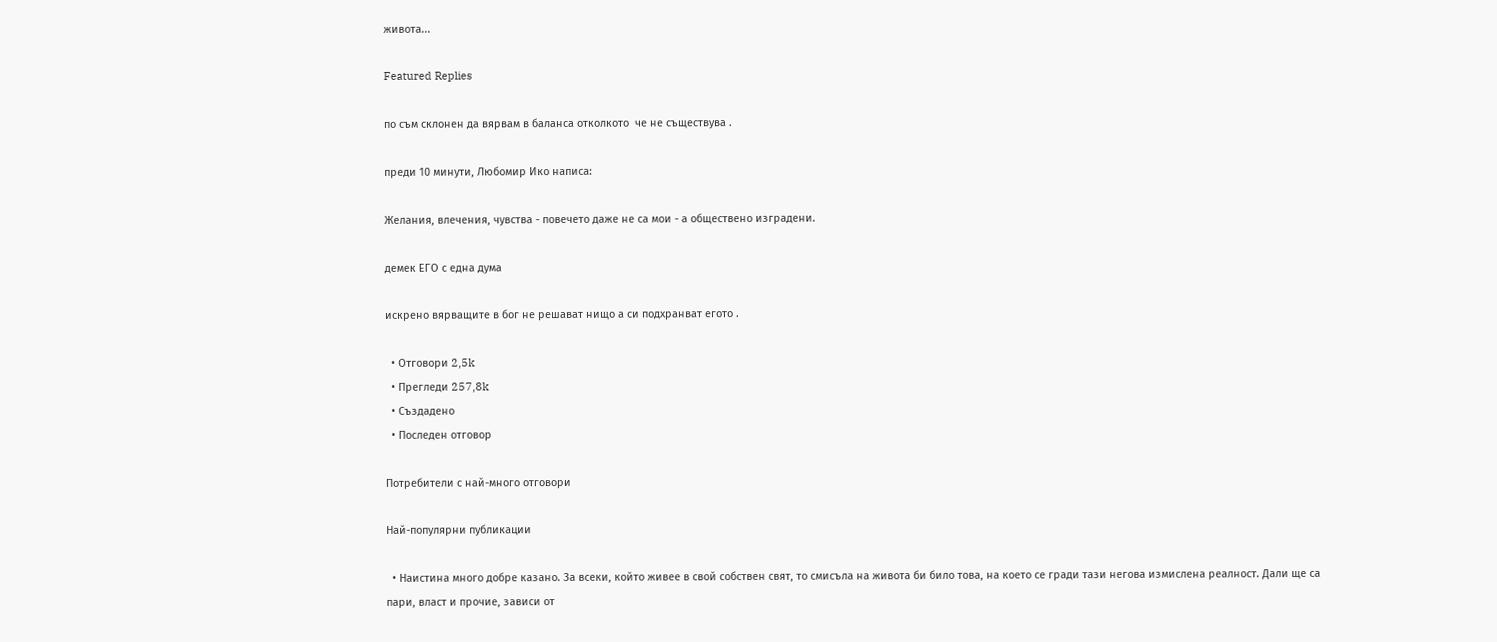живота...

Featured Replies

по съм склонен да вярвам в баланса отколкото  че не съществува .

преди 10 минути, Любомир Ико написа:

Желания, влечения, чувства - повечето даже не са мои - а обществено изградени.

демек ЕГО с една дума

искрено вярващите в бог не решават нищо а си подхранват егото .

  • Отговори 2,5k
  • Прегледи 257,8k
  • Създадено
  • Последен отговор

Потребители с най-много отговори

Най-популярни публикации

  • Наистина много добре казано. За всеки, който живее в свой собствен свят, то смисъла на живота би било това, на което се гради тази негова измислена реалност. Дали ще са пари, власт и прочие, зависи от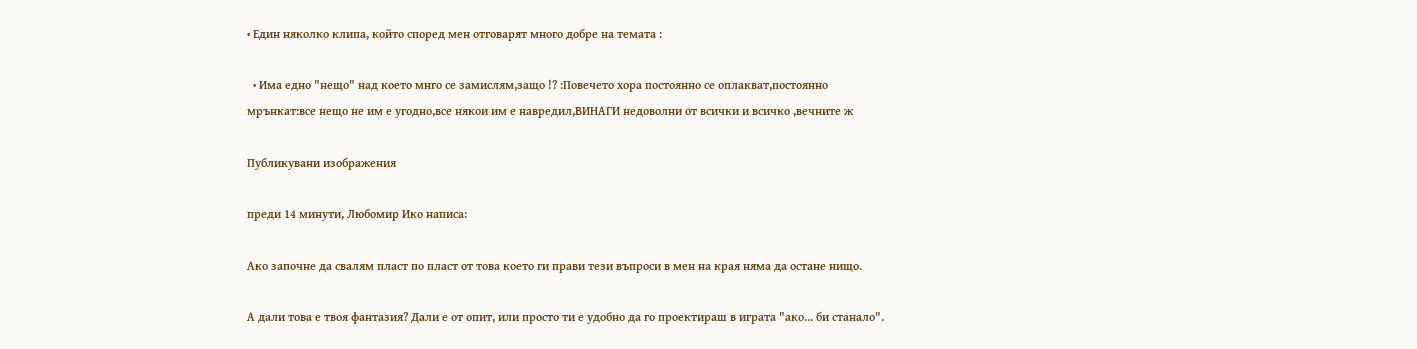• Един няколко клипа, който според мен отговарят много добре на темата :

  • Има едно "нещо" над което мнго се замислям,защо !? :Повечето хора постоянно се оплакват,постоянно мрънкат:все нещо не им е угодно,все някои им е навредил,ВИНАГИ недоволни от всички и всичко ,вечните ж

Публикувани изображения

преди 14 минути, Любомир Ико написа:

Ако започне да свалям пласт по пласт от това което ги прави тези въпроси в мен на края няма да остане нищо.

А дали това е твоя фантазия? Дали е от опит, или просто ти е удобно да го проектираш в играта "ако... би станало".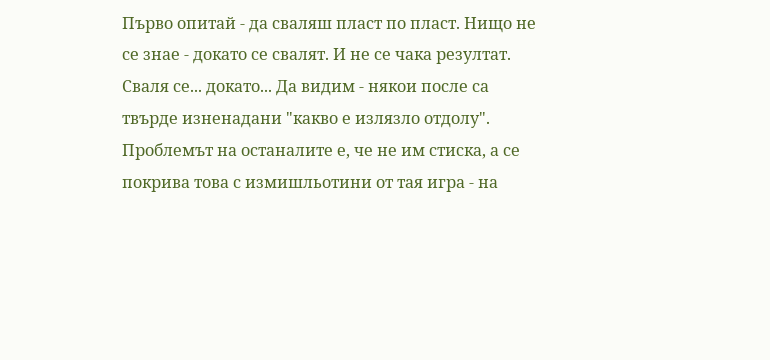Първо опитай - да сваляш пласт по пласт. Нищо не се знае - докато се свалят. И не се чака резултат. Сваля се... докато... Да видим - някои после са твърде изненадани "какво е излязло отдолу". Проблемът на останалите е, че не им стиска, а се покрива това с измишльотини от тая игра - на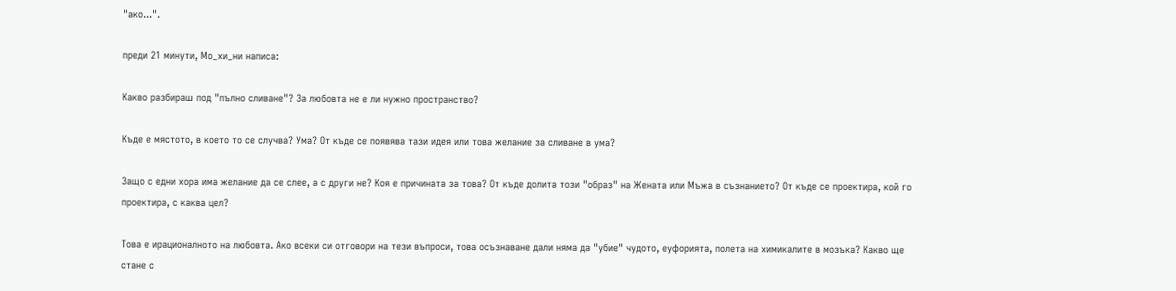"ако...".

преди 21 минути, Мо_хи_ни написа:

Какво разбираш под "пълно сливане"? За любовта не е ли нужно пространство?

Къде е мястото, в което то се случва? Ума? От къде се появява тази идея или това желание за сливане в ума?

Защо с едни хора има желание да се слее, а с други не? Коя е причината за това? От къде долита този "образ" на Жената или Мъжа в съзнанието? От къде се проектира, кой го проектира, с каква цел?

Това е ирационалното на любовта. Ако всеки си отговори на тези въпроси, това осъзнаване дали няма да "убие" чудото, еуфорията, полета на химикалите в мозъка? Какво ще стане с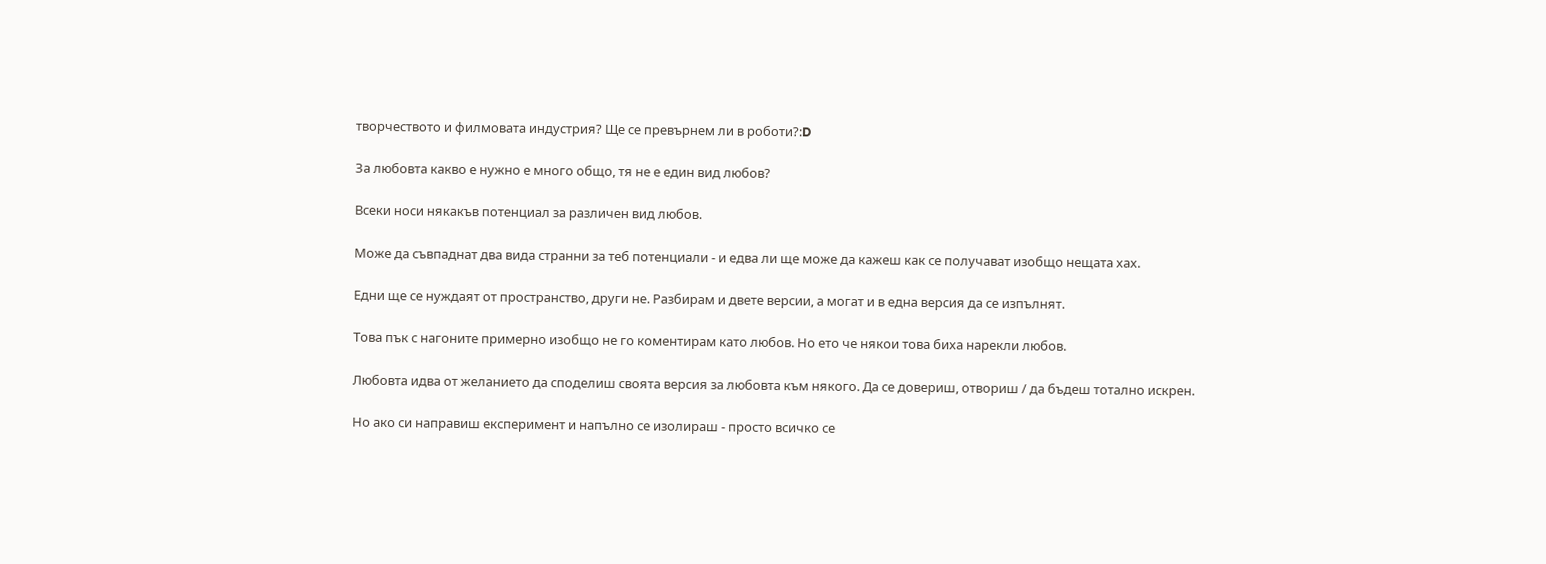творчеството и филмовата индустрия? Ще се превърнем ли в роботи?:D

За любовта какво е нужно е много общо, тя не е един вид любов?

Всеки носи някакъв потенциал за различен вид любов.

Може да съвпаднат два вида странни за теб потенциали - и едва ли ще може да кажеш как се получават изобщо нещата хах.

Едни ще се нуждаят от пространство, други не. Разбирам и двете версии, а могат и в една версия да се изпълнят.

Това пък с нагоните примерно изобщо не го коментирам като любов. Но ето че някои това биха нарекли любов.

Любовта идва от желанието да споделиш своята версия за любовта към някого. Да се довериш, отвориш / да бъдеш тотално искрен.

Но ако си направиш експеримент и напълно се изолираш - просто всичко се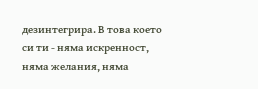дезинтегрира. В това което си ти - няма искренност, няма желания, няма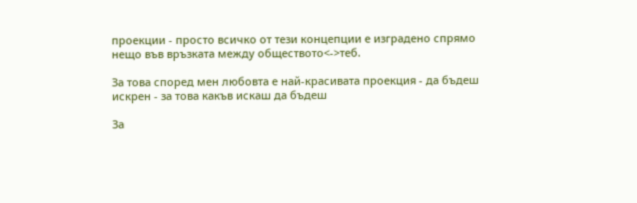проекции - просто всичко от тези концепции е изградено спрямо нещо във връзката между обществото<->теб.

За това според мен любовта е най-красивата проекция - да бъдеш искрен - за това какъв искаш да бъдеш

За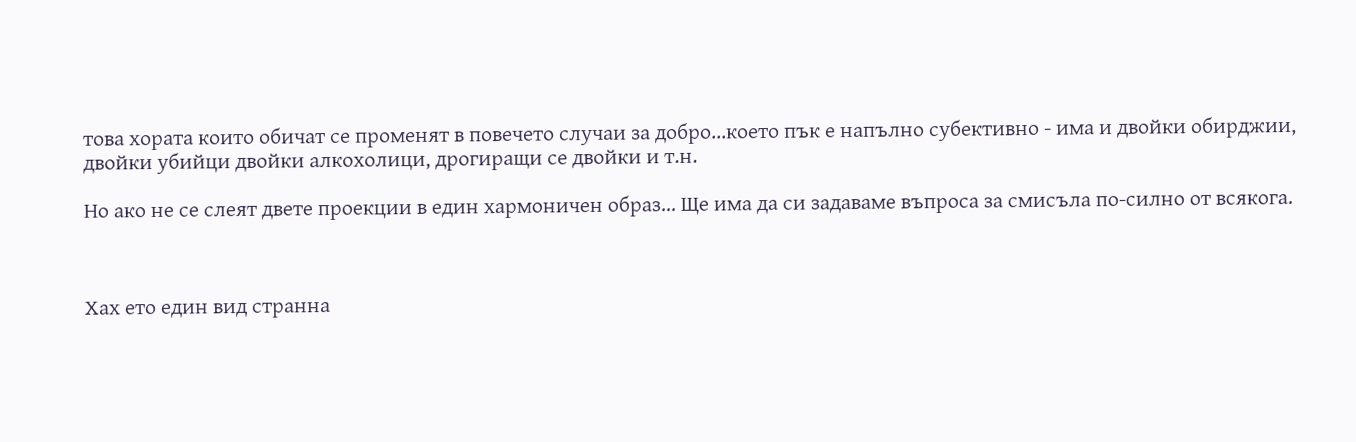това хората които обичат се променят в повечето случаи за добро...което пък е напълно субективно - има и двойки обирджии, двойки убийци двойки алкохолици, дрогиращи се двойки и т.н.

Но ако не се слеят двете проекции в един хармоничен образ... Ще има да си задаваме въпроса за смисъла по-силно от всякога.



Хах ето един вид странна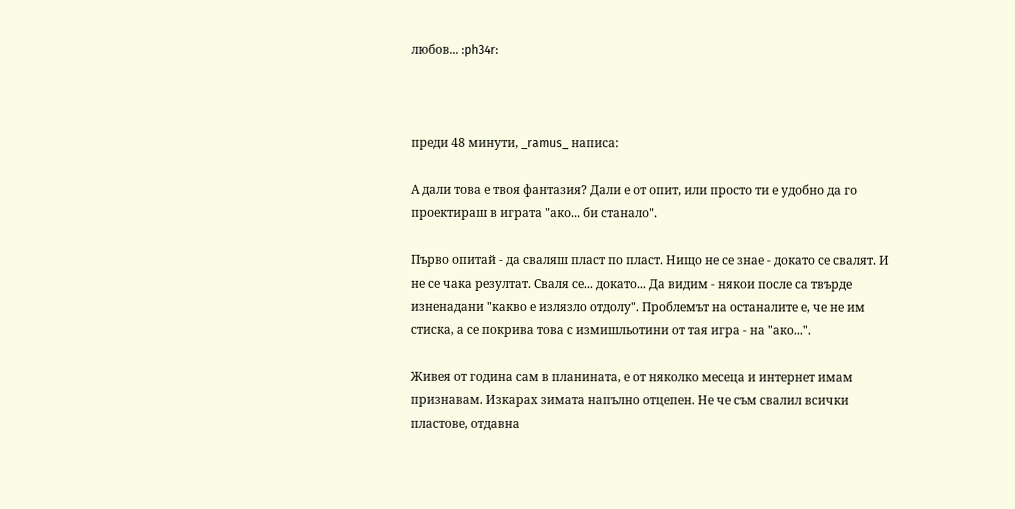любов... :ph34r:



преди 48 минути, _ramus_ написа:

А дали това е твоя фантазия? Дали е от опит, или просто ти е удобно да го проектираш в играта "ако... би станало".

Първо опитай - да сваляш пласт по пласт. Нищо не се знае - докато се свалят. И не се чака резултат. Сваля се... докато... Да видим - някои после са твърде изненадани "какво е излязло отдолу". Проблемът на останалите е, че не им стиска, а се покрива това с измишльотини от тая игра - на "ако...".

Живея от година сам в планината, е от няколко месеца и интернет имам признавам. Изкарах зимата напълно отцепен. Не че съм свалил всички пластове, отдавна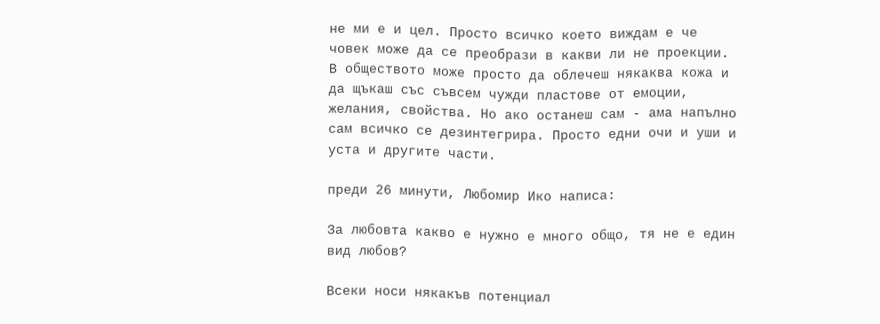не ми е и цел. Просто всичко което виждам е че човек може да се преобрази в какви ли не проекции. В обществото може просто да облечеш някаква кожа и да щъкаш със съвсем чужди пластове от емоции, желания, свойства. Но ако останеш сам - ама напълно сам всичко се дезинтегрира. Просто едни очи и уши и уста и другите части.

преди 26 минути, Любомир Ико написа:

За любовта какво е нужно е много общо, тя не е един вид любов?

Всеки носи някакъв потенциал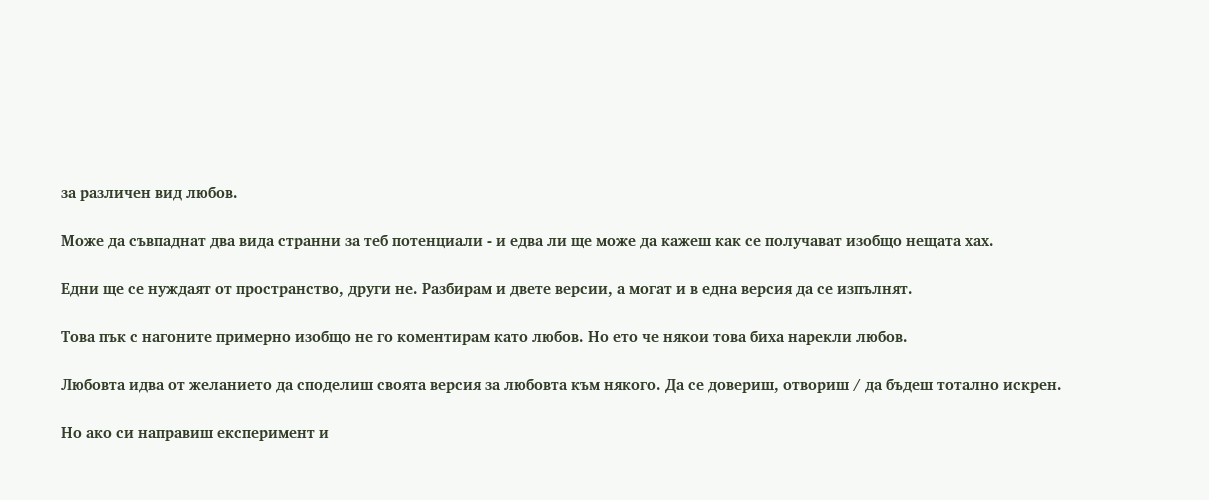за различен вид любов.

Може да съвпаднат два вида странни за теб потенциали - и едва ли ще може да кажеш как се получават изобщо нещата хах.

Едни ще се нуждаят от пространство, други не. Разбирам и двете версии, а могат и в една версия да се изпълнят.

Това пък с нагоните примерно изобщо не го коментирам като любов. Но ето че някои това биха нарекли любов.

Любовта идва от желанието да споделиш своята версия за любовта към някого. Да се довериш, отвориш / да бъдеш тотално искрен.

Но ако си направиш експеримент и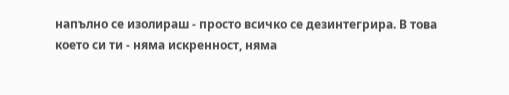напълно се изолираш - просто всичко се дезинтегрира. В това което си ти - няма искренност, няма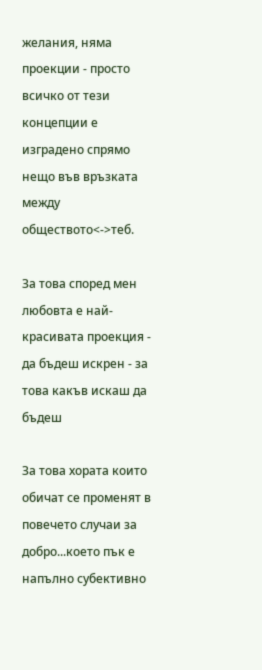желания, няма проекции - просто всичко от тези концепции е изградено спрямо нещо във връзката между обществото<->теб.

За това според мен любовта е най-красивата проекция - да бъдеш искрен - за това какъв искаш да бъдеш

За това хората които обичат се променят в повечето случаи за добро...което пък е напълно субективно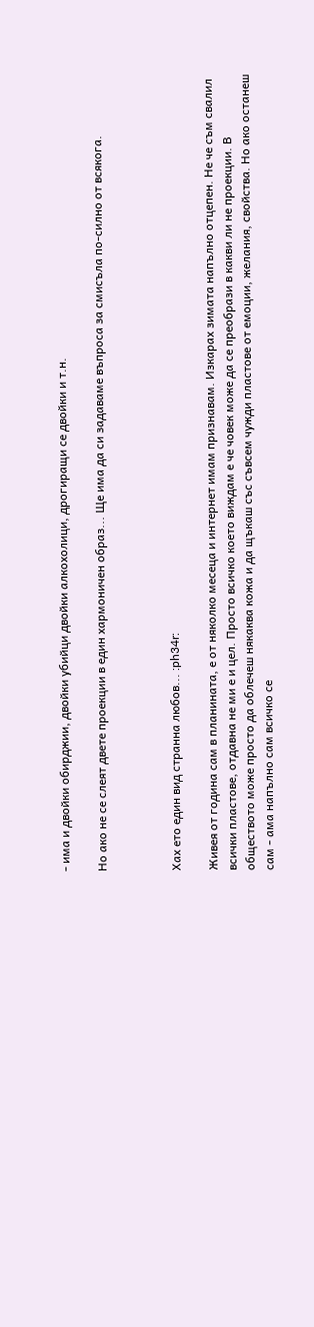- има и двойки обирджии, двойки убийци двойки алкохолици, дрогиращи се двойки и т.н.

Но ако не се слеят двете проекции в един хармоничен образ... Ще има да си задаваме въпроса за смисъла по-силно от всякога.



Хах ето един вид странна любов... :ph34r:

Живея от година сам в планината, е от няколко месеца и интернет имам признавам. Изкарах зимата напълно отцепен. Не че съм свалил всички пластове, отдавна не ми е и цел. Просто всичко което виждам е че човек може да се преобрази в какви ли не проекции. В обществото може просто да облечеш някаква кожа и да щъкаш със съвсем чужди пластове от емоции, желания, свойства. Но ако останеш сам - ама напълно сам всичко се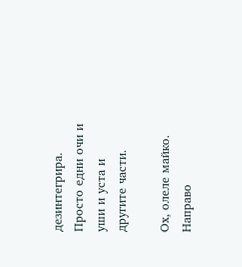дезинтегрира. Просто едни очи и уши и уста и другите части.

Ох, олеле майко. Направо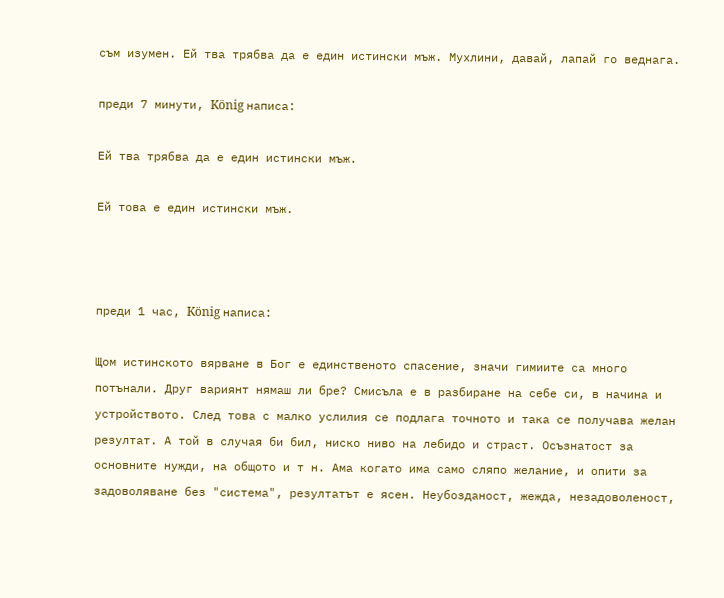съм изумен. Ей тва трябва да е един истински мъж. Мухлини, давай, лапай го веднага.

преди 7 минути, König написа:

Ей тва трябва да е един истински мъж.

Eй това е един истински мъж.



преди 1 час, König написа:

Щом истинското вярване в Бог е единственото спасение, значи гимиите са много потънали. Друг вариянт нямаш ли бре? Смисъла е в разбиране на себе си, в начина и устройството. След това с малко услилия се подлага точното и така се получава желан резултат. А той в случая би бил, ниско ниво на лебидо и страст. Осъзнатост за основните нужди, на общото и т н. Ама когато има само сляпо желание, и опити за задоволяване без "система", резултатът е ясен. Неубозданост, жежда, незадоволеност,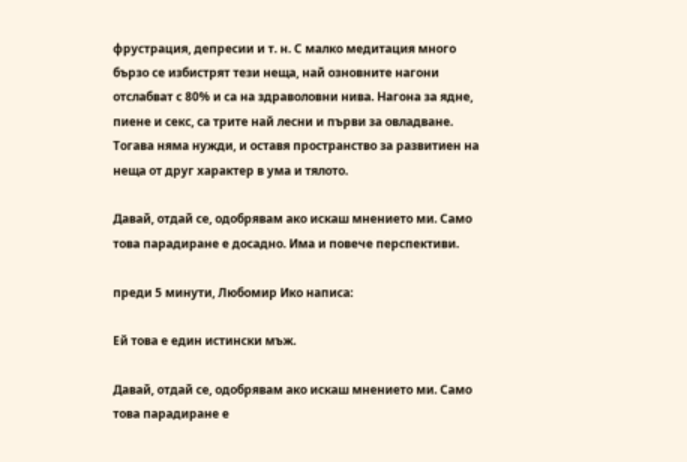фрустрация, депресии и т. н. С малко медитация много бързо се избистрят тези неща, най озновните нагони отслабват с 80% и са на здраволовни нива. Нагона за ядне, пиене и секс, са трите най лесни и първи за овладване. Тогава няма нужди, и оставя пространство за развитиен на неща от друг характер в ума и тялото.

Давай, отдай се, одобрявам ако искаш мнението ми. Само това парадиране е досадно. Има и повече перспективи.

преди 5 минути, Любомир Ико написа:

Eй това е един истински мъж.

Давай, отдай се, одобрявам ако искаш мнението ми. Само това парадиране е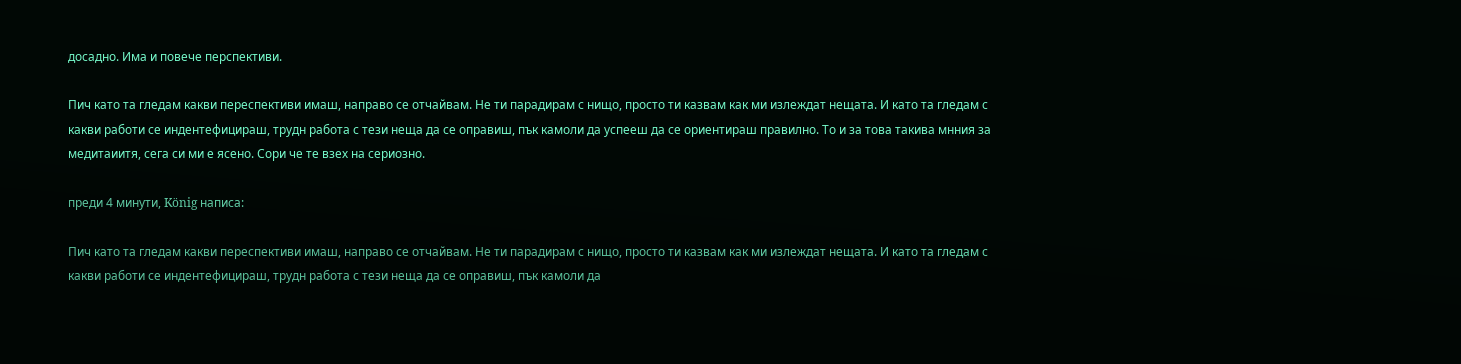досадно. Има и повече перспективи.

Пич като та гледам какви переспективи имаш, направо се отчайвам. Не ти парадирам с нищо, просто ти казвам как ми излеждат нещата. И като та гледам с какви работи се индентефицираш, трудн работа с тези неща да се оправиш, пък камоли да успееш да се ориентираш правилно. То и за това такива мнния за медитаиитя, сега си ми е ясено. Сори че те взех на сериозно.

преди 4 минути, König написа:

Пич като та гледам какви переспективи имаш, направо се отчайвам. Не ти парадирам с нищо, просто ти казвам как ми излеждат нещата. И като та гледам с какви работи се индентефицираш, трудн работа с тези неща да се оправиш, пък камоли да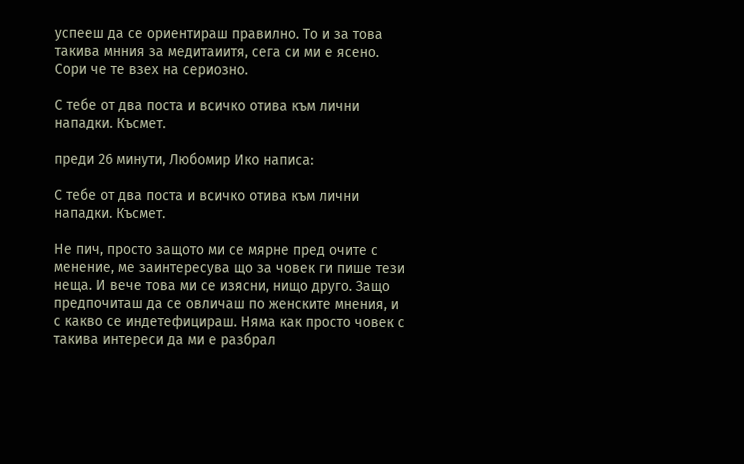успееш да се ориентираш правилно. То и за това такива мнния за медитаиитя, сега си ми е ясено. Сори че те взех на сериозно.

С тебе от два поста и всичко отива към лични нападки. Късмет.

преди 26 минути, Любомир Ико написа:

С тебе от два поста и всичко отива към лични нападки. Късмет.

Не пич, просто защото ми се мярне пред очите с менение, ме заинтересува що за човек ги пише тези неща. И вече това ми се изясни, нищо друго. Защо предпочиташ да се овличаш по женските мнения, и с какво се индетефицираш. Няма как просто човек с такива интереси да ми е разбрал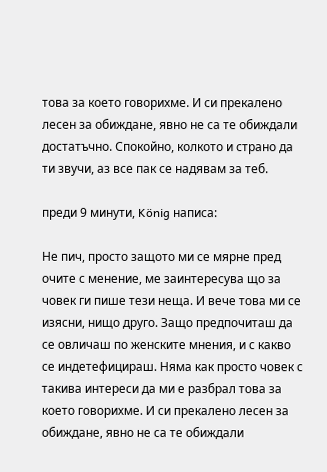това за което говорихме. И си прекалено лесен за обиждане, явно не са те обиждали достатъчно. Спокойно, колкото и страно да ти звучи, аз все пак се надявам за теб.

преди 9 минути, König написа:

Не пич, просто защото ми се мярне пред очите с менение, ме заинтересува що за човек ги пише тези неща. И вече това ми се изясни, нищо друго. Защо предпочиташ да се овличаш по женските мнения, и с какво се индетефицираш. Няма как просто човек с такива интереси да ми е разбрал това за което говорихме. И си прекалено лесен за обиждане, явно не са те обиждали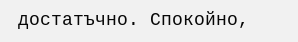достатъчно. Спокойно,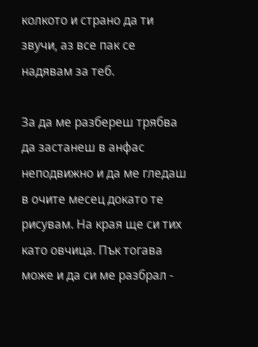колкото и страно да ти звучи, аз все пак се надявам за теб.

За да ме разбереш трябва да застанеш в анфас неподвижно и да ме гледаш в очите месец докато те рисувам. На края ще си тих като овчица. Пък тогава може и да си ме разбрал -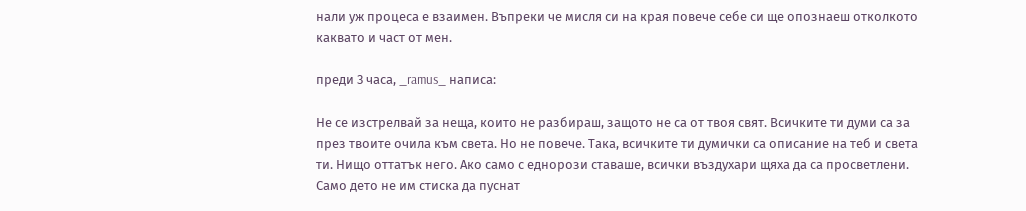нали уж процеса е взаимен. Въпреки че мисля си на края повече себе си ще опознаеш отколкото каквато и част от мен.

преди 3 часа, _ramus_ написа:

Не се изстрелвай за неща, които не разбираш, защото не са от твоя свят. Всичките ти думи са за през твоите очила към света. Но не повече. Така, всичките ти думички са описание на теб и света ти. Нищо оттатък него. Ако само с еднорози ставаше, всички въздухари щяха да са просветлени. Само дето не им стиска да пуснат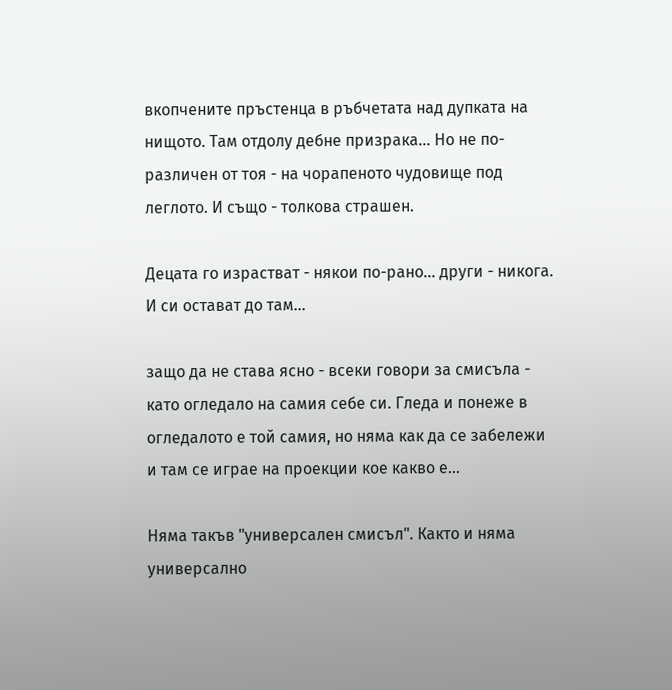вкопчените пръстенца в ръбчетата над дупката на нищото. Там отдолу дебне призрака... Но не по-различен от тоя - на чорапеното чудовище под леглото. И също - толкова страшен.

Децата го израстват - някои по-рано... други - никога. И си остават до там...

защо да не става ясно - всеки говори за смисъла - като огледало на самия себе си. Гледа и понеже в огледалото е той самия, но няма как да се забележи и там се играе на проекции кое какво е...

Няма такъв "универсален смисъл". Както и няма универсално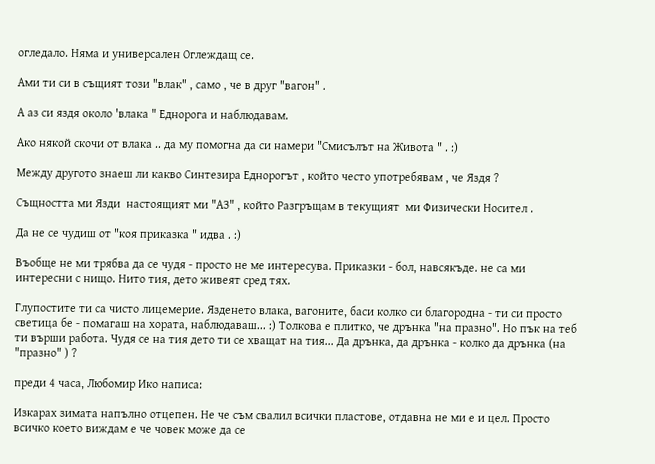огледало. Няма и универсален Оглеждащ се.

Ами ти си в същият този "влак" , само , че в друг "вагон" .

А аз си яздя около 'влака " Еднорога и наблюдавам.

Ако някой скочи от влака .. да му помогна да си намери "Смисълът на Живота " . :)

Между другото знаеш ли какво Синтезира Еднорогът , който често употребявам , че Яздя ?

Същността ми Язди  настоящият ми "АЗ" , който Разгръщам в текущият  ми Физически Носител .

Да не се чудиш от "коя приказка " идва . :)

Въобще не ми трябва да се чудя - просто не ме интересува. Приказки - бол, навсякъде. не са ми интересни с нищо. Нито тия, дето живеят сред тях.

Глупостите ти са чисто лицемерие. Язденето влака, вагоните, баси колко си благородна - ти си просто светица бе - помагаш на хората, наблюдаваш... :) Толкова е плитко, че дрънка "на празно". Но пък на теб ти върши работа. Чудя се на тия дето ти се хващат на тия... Да дрънка, да дрънка - колко да дрънка (на "празно" ) ?

преди 4 часа, Любомир Ико написа:

Изкарах зимата напълно отцепен. Не че съм свалил всички пластове, отдавна не ми е и цел. Просто всичко което виждам е че човек може да се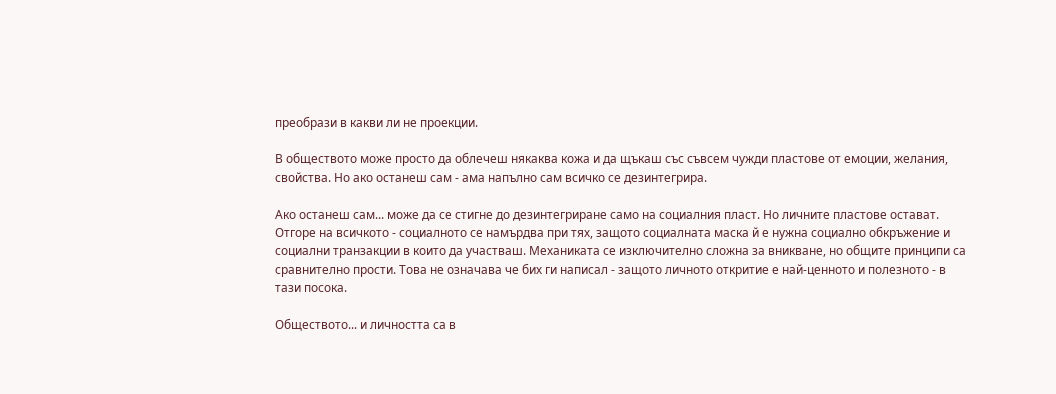преобрази в какви ли не проекции.

В обществото може просто да облечеш някаква кожа и да щъкаш със съвсем чужди пластове от емоции, желания, свойства. Но ако останеш сам - ама напълно сам всичко се дезинтегрира.

Ако останеш сам... може да се стигне до дезинтегриране само на социалния пласт. Но личните пластове остават. Отгоре на всичкото - социалното се намърдва при тях, защото социалната маска й е нужна социално обкръжение и социални транзакции в които да участваш. Механиката се изключително сложна за вникване, но общите принципи са сравнително прости. Това не означава че бих ги написал - защото личното откритие е най-ценното и полезното - в тази посока.

Обществото... и личността са в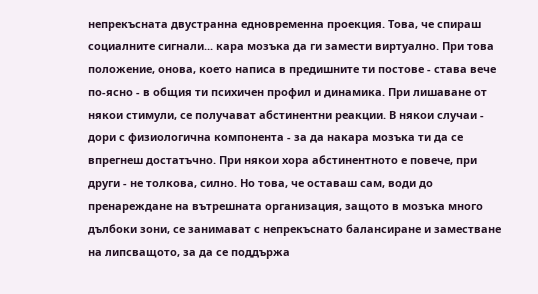непрекъсната двустранна едновременна проекция. Това, че спираш социалните сигнали... кара мозъка да ги замести виртуално. При това положение, онова, което написа в предишните ти постове - става вече по-ясно - в общия ти психичен профил и динамика. При лишаване от някои стимули, се получават абстинентни реакции. В някои случаи - дори с физиологична компонента - за да накара мозъка ти да се впрегнеш достатъчно. При някои хора абстинентното е повече, при други - не толкова, силно. Но това, че оставаш сам, води до пренареждане на вътрешната организация, защото в мозъка много дълбоки зони, се занимават с непрекъснато балансиране и заместване на липсващото, за да се поддържа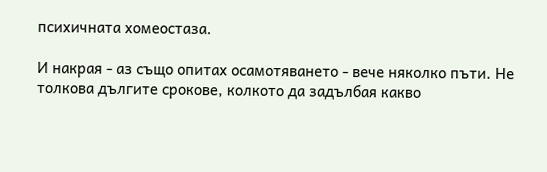психичната хомеостаза.

И накрая - аз също опитах осамотяването - вече няколко пъти. Не толкова дългите срокове, колкото да задълбая какво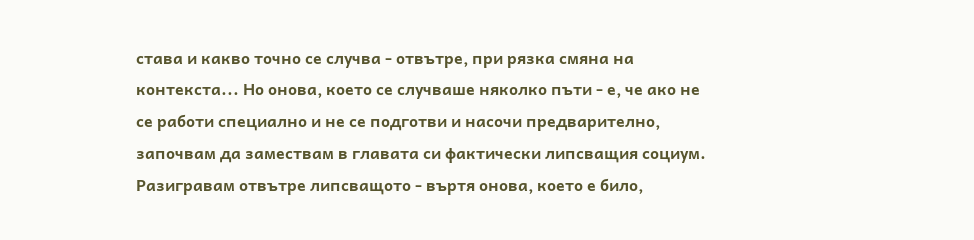става и какво точно се случва - отвътре, при рязка смяна на контекста... Но онова, което се случваше няколко пъти - е, че ако не се работи специално и не се подготви и насочи предварително, започвам да замествам в главата си фактически липсващия социум. Разигравам отвътре липсващото - въртя онова, което е било,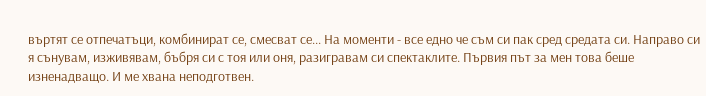въртят се отпечатъци, комбинират се, смесват се... На моменти - все едно че съм си пак сред средата си. Направо си я сънувам, изживявам, бъбря си с тоя или оня, разигравам си спектаклите. Първия път за мен това беше изненадващо. И ме хвана неподготвен.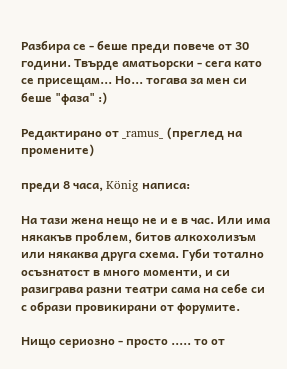Разбира се - беше преди повече от 30 години. Твърде аматьорски - сега като се присещам... Но... тогава за мен си беше "фаза" :)

Редактирано от _ramus_ (преглед на промените)

преди 8 часа, König написа:

На тази жена нещо не и е в час. Или има някакъв проблем, битов алкохолизъм или някаква друга схема. Губи тотално осъзнатост в много моменти, и си разиграва разни театри сама на себе си с образи провикирани от форумите.

Нищо сериозно - просто ..... то от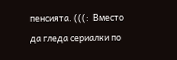пенсията. (((:  Вместо да гледа сериалки по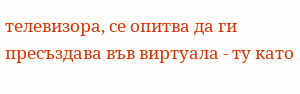телевизора, се опитва да ги пресъздава във виртуала - ту като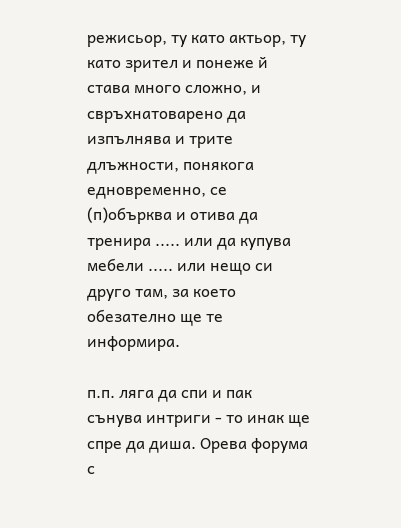режисьор, ту като актьор, ту като зрител и понеже й става много сложно, и свръхнатоварено да изпълнява и трите длъжности, понякога едновременно, се (п)обърква и отива да тренира ..... или да купува мебели ..... или нещо си друго там, за което обезателно ще те информира.

п.п. ляга да спи и пак сънува интриги - то инак ще спре да диша. Орева форума с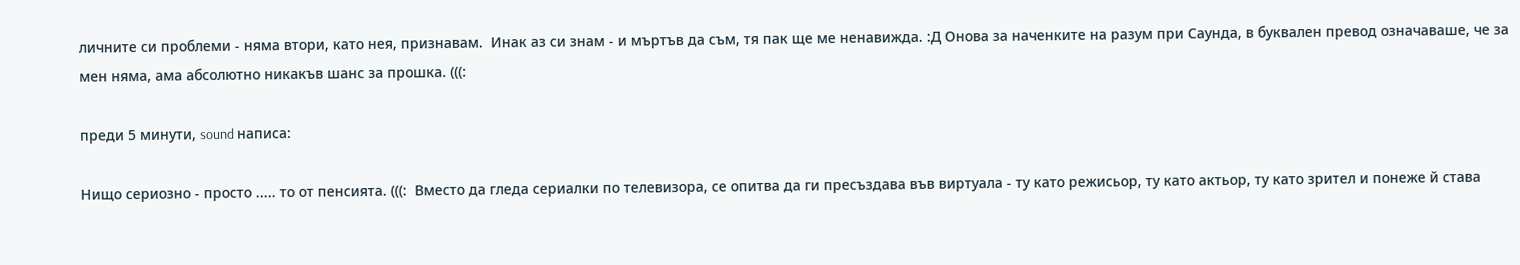личните си проблеми - няма втори, като нея, признавам.  Инак аз си знам - и мъртъв да съм, тя пак ще ме ненавижда. :Д Онова за наченките на разум при Саунда, в буквален превод означаваше, че за мен няма, ама абсолютно никакъв шанс за прошка. (((:

преди 5 минути, sound написа:

Нищо сериозно - просто ..... то от пенсията. (((:  Вместо да гледа сериалки по телевизора, се опитва да ги пресъздава във виртуала - ту като режисьор, ту като актьор, ту като зрител и понеже й става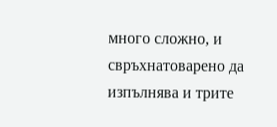много сложно, и свръхнатоварено да изпълнява и трите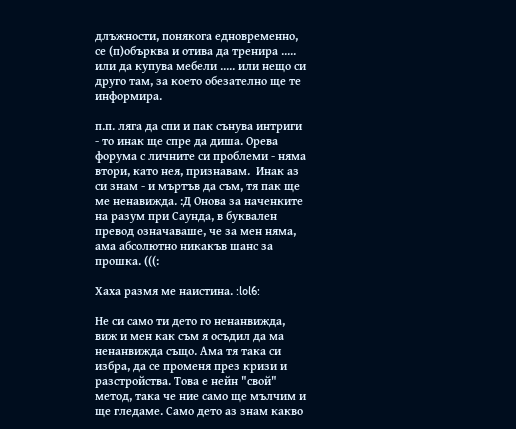длъжности, понякога едновременно, се (п)обърква и отива да тренира ..... или да купува мебели ..... или нещо си друго там, за което обезателно ще те информира.

п.п. ляга да спи и пак сънува интриги - то инак ще спре да диша. Орева форума с личните си проблеми - няма втори, като нея, признавам.  Инак аз си знам - и мъртъв да съм, тя пак ще ме ненавижда. :Д Онова за наченките на разум при Саунда, в буквален превод означаваше, че за мен няма, ама абсолютно никакъв шанс за прошка. (((:

Хаха размя ме наистина. :lol6:

Не си само ти дето го ненанвижда, виж и мен как съм я осъдил да ма ненанвижда също. Ама тя така си избра, да се променя през кризи и разстройства. Това е нейн "свой" метод, така че ние само ще мълчим и ще гледаме. Само дето аз знам какво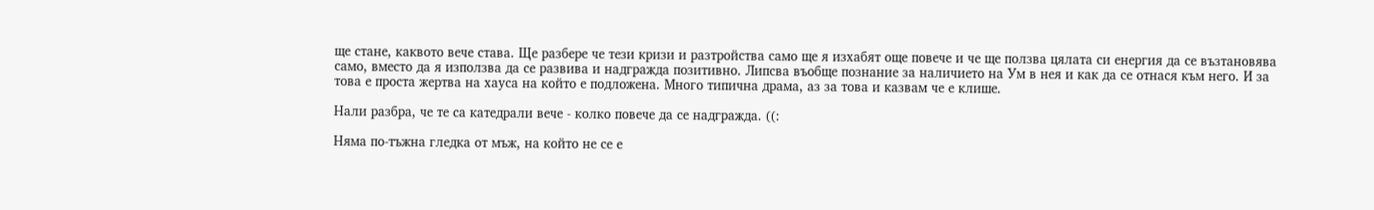ще стане, каквото вече става. Ще разбере че тези кризи и разтройства само ще я изхабят още повече и че ще ползва цялата си енергия да се възтановява само, вместо да я използва да се развива и надгражда позитивно. Липсва въобще познание за наличието на Ум в нея и как да се отнася към него. И за това е проста жертва на хауса на който е подложена. Много типична драма, аз за това и казвам че е клише.

Нали разбра, че те са катедрали вече - колко повече да се надгражда. ((:

Няма по-тъжна гледка от мъж, на който не се е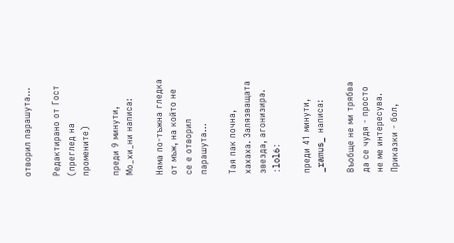отворил парашута…

Редактирано от Гост (преглед на промените)

преди 9 минути, Мо_хи_ни написа:

Няма по-тъжна гледка от мъж, на който не се е отворил парашута…

Тая пак почна, хахаха. Залязващата звезда, агонизира. :lol6:

преди 41 минути, _ramus_ написа:

Въобще не ми трябва да се чудя - просто не ме интересува. Приказки - бол,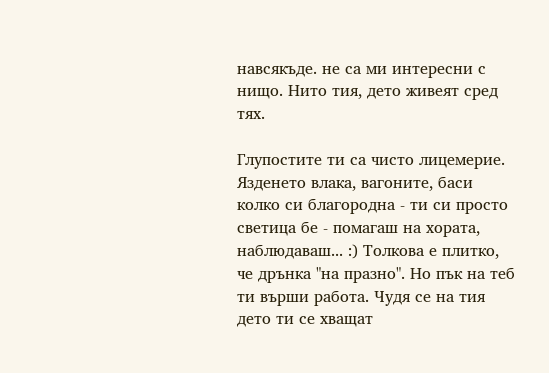навсякъде. не са ми интересни с нищо. Нито тия, дето живеят сред тях.

Глупостите ти са чисто лицемерие. Язденето влака, вагоните, баси колко си благородна - ти си просто светица бе - помагаш на хората, наблюдаваш... :) Толкова е плитко, че дрънка "на празно". Но пък на теб ти върши работа. Чудя се на тия дето ти се хващат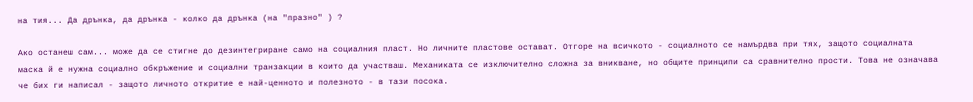на тия... Да дрънка, да дрънка - колко да дрънка (на "празно" ) ?

Ако останеш сам... може да се стигне до дезинтегриране само на социалния пласт. Но личните пластове остават. Отгоре на всичкото - социалното се намърдва при тях, защото социалната маска й е нужна социално обкръжение и социални транзакции в които да участваш. Механиката се изключително сложна за вникване, но общите принципи са сравнително прости. Това не означава че бих ги написал - защото личното откритие е най-ценното и полезното - в тази посока.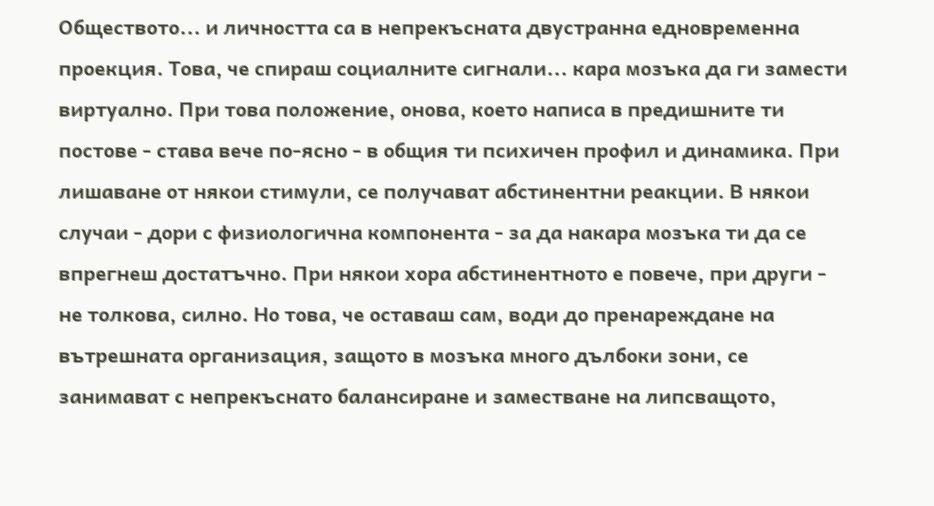Обществото... и личността са в непрекъсната двустранна едновременна проекция. Това, че спираш социалните сигнали... кара мозъка да ги замести виртуално. При това положение, онова, което написа в предишните ти постове - става вече по-ясно - в общия ти психичен профил и динамика. При лишаване от някои стимули, се получават абстинентни реакции. В някои случаи - дори с физиологична компонента - за да накара мозъка ти да се впрегнеш достатъчно. При някои хора абстинентното е повече, при други - не толкова, силно. Но това, че оставаш сам, води до пренареждане на вътрешната организация, защото в мозъка много дълбоки зони, се занимават с непрекъснато балансиране и заместване на липсващото,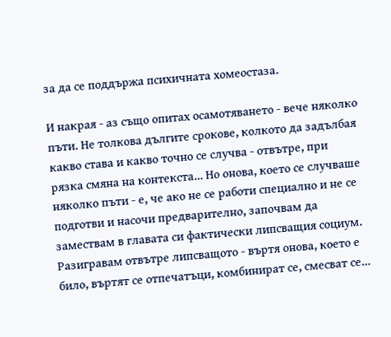за да се поддържа психичната хомеостаза.

И накрая - аз също опитах осамотяването - вече няколко пъти. Не толкова дългите срокове, колкото да задълбая какво става и какво точно се случва - отвътре, при рязка смяна на контекста... Но онова, което се случваше няколко пъти - е, че ако не се работи специално и не се подготви и насочи предварително, започвам да замествам в главата си фактически липсващия социум. Разигравам отвътре липсващото - въртя онова, което е било, въртят се отпечатъци, комбинират се, смесват се...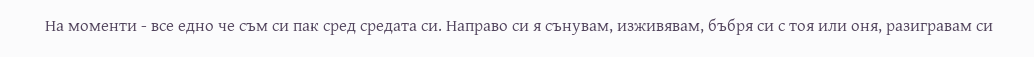На моменти - все едно че съм си пак сред средата си. Направо си я сънувам, изживявам, бъбря си с тоя или оня, разигравам си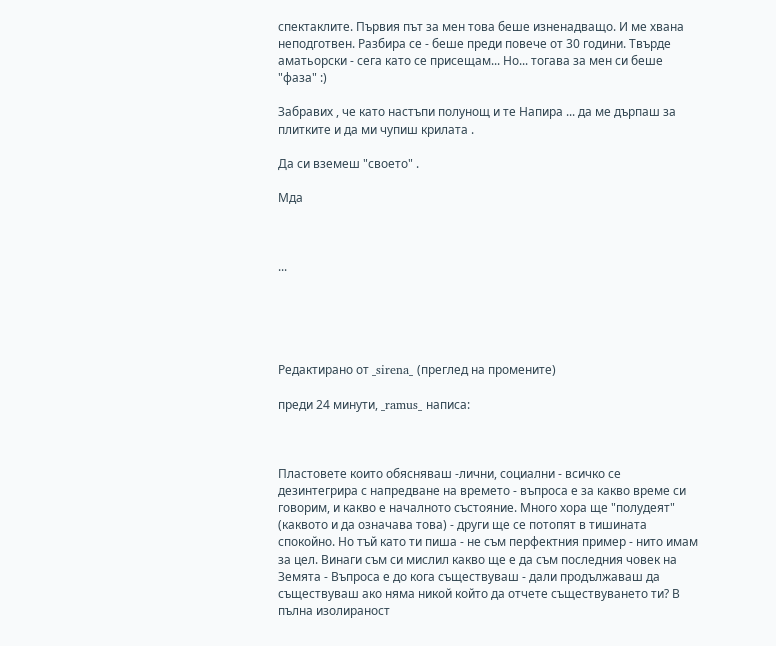спектаклите. Първия път за мен това беше изненадващо. И ме хвана неподготвен. Разбира се - беше преди повече от 30 години. Твърде аматьорски - сега като се присещам... Но... тогава за мен си беше "фаза" :)

Забравих , че като настъпи полунощ и те Напира ... да ме дърпаш за плитките и да ми чупиш крилата .

Да си вземеш "своето" .

Мда



...





Редактирано от _sirena_ (преглед на промените)

преди 24 минути, _ramus_ написа:



Пластовете които обясняваш -лични, социални - всичко се дезинтегрира с напредване на времето - въпроса е за какво време си говорим, и какво е началното състояние. Много хора ще "полудеят" (каквото и да означава това) - други ще се потопят в тишината спокойно. Но тъй като ти пиша - не съм перфектния пример - нито имам за цел. Винаги съм си мислил какво ще е да съм последния човек на Земята - Въпроса е до кога съществуваш - дали продължаваш да съществуваш ако няма никой който да отчете съществуването ти? В пълна изолираност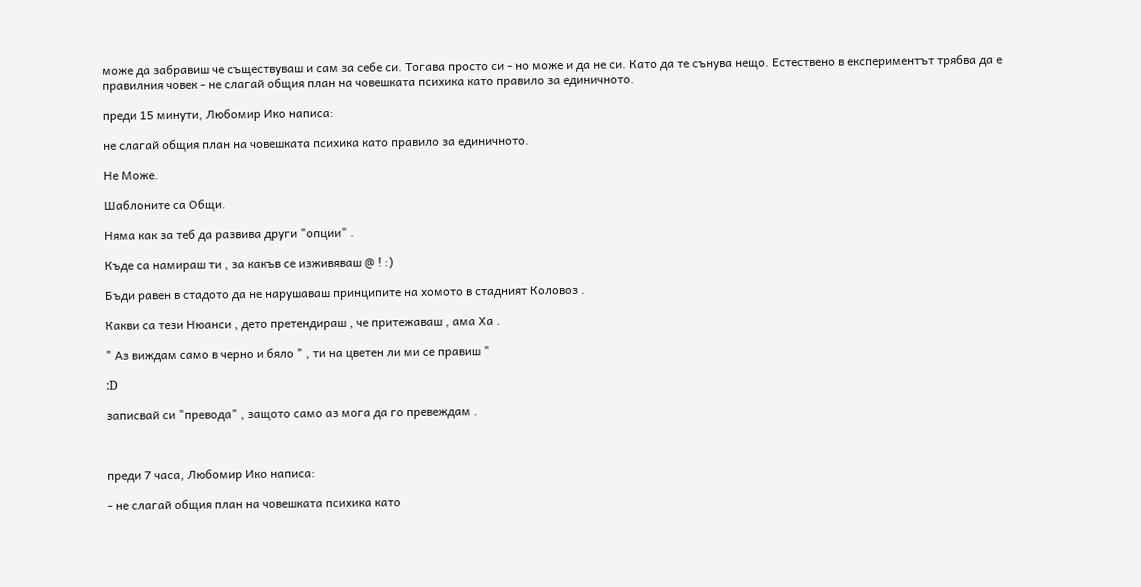може да забравиш че съществуваш и сам за себе си. Тогава просто си - но може и да не си. Като да те сънува нещо. Естествено в експериментът трябва да е правилния човек - не слагай общия план на човешката психика като правило за единичното.

преди 15 минути, Любомир Ико написа:

не слагай общия план на човешката психика като правило за единичното.

Не Може.

Шаблоните са Общи.

Няма как за теб да развива други "опции" .

Къде са намираш ти , за какъв се изживяваш @ ! :)

Бъди равен в стадото да не нарушаваш принципите на хомото в стадният Коловоз .

Какви са тези Нюанси , дето претендираш , че притежаваш , ама Ха .

" Аз виждам само в черно и бяло " , ти на цветен ли ми се правиш "

:D

записвай си "превода" , защото само аз мога да го превеждам .



преди 7 часа, Любомир Ико написа:

- не слагай общия план на човешката психика като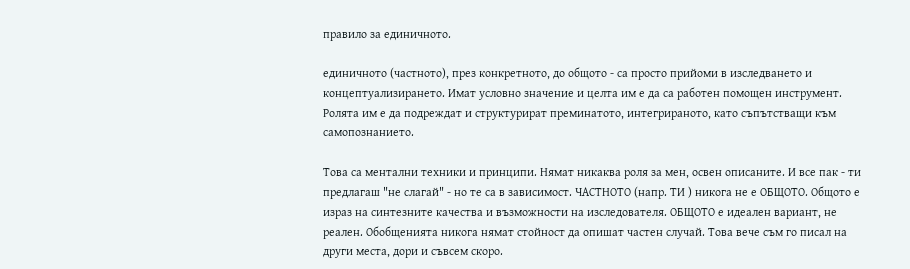правило за единичното.

единичното (частното), през конкретното, до общото - са просто прийоми в изследването и концептуализирането. Имат условно значение и целта им е да са работен помощен инструмент. Ролята им е да подреждат и структурират преминатото, интегрираното, като съпътстващи към самопознанието.

Това са ментални техники и принципи. Нямат никаква роля за мен, освен описаните. И все пак - ти предлагаш "не слагай" - но те са в зависимост. ЧАСТНОТО (напр. ТИ ) никога не е ОБЩОТО. Общото е израз на синтезните качества и възможности на изследователя. ОБЩОТО е идеален вариант, не реален. Обобщенията никога нямат стойност да опишат частен случай. Това вече съм го писал на други места, дори и съвсем скоро.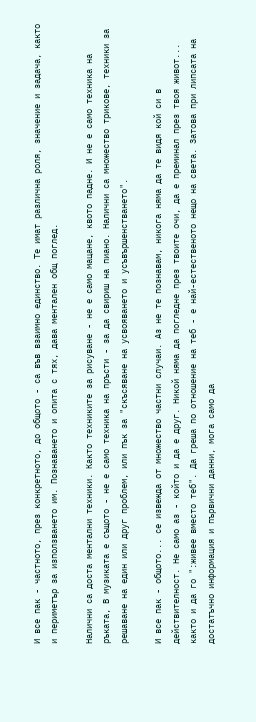И все пак - частното, през конкретното, до общото - са във взаимно единство. Те имат различна роля, значение и задача, както и периметър за използването им. Познаването и опита с тях, дава ментален общ поглед.

Налични са доста ментални техники. Както техниките за рисуване - не е само мацане, квото падне. И не е само техника на ръката, В музиката е същото - не е само техника на пръсти - за да свириш на пиано. Налични са множество трикове, техники за решаване на един или друг проблем, или пък за "скъсяване на усвояването и усъвършенстването".

И все пак - общото... се извежда от множество частни случаи. Аз не те познавам, никога няма да те видя кой си в действителност. Не само аз - който и да е друг. Никой няма да погледне през твоите очи, да е преминал през твоя живот... както и да го ":живее вместо теб". Да греша по отношение на теб - е най-естественото нещо на света. Затова при липсата на достатъчно информация и първични данни, мога само да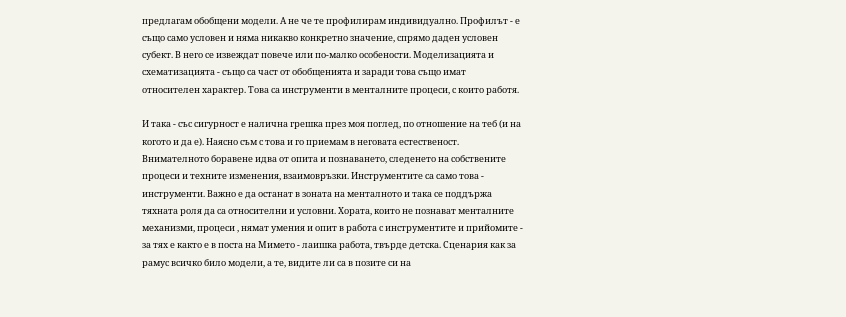предлагам обобщени модели. А не че те профилирам индивидуално. Профилът - е също само условен и няма никакво конкретно значение, спрямо даден условен субект. В него се извеждат повече или по-малко особености. Моделизацията и схематизацията - също са част от обобщенията и заради това също имат относителен характер. Това са инструменти в менталните процеси, с които работя.

И така - със сигурност е налична грешка през моя поглед, по отношение на теб (и на когото и да е). Наясно съм с това и го приемам в неговата естественост. Внимателното боравене идва от опита и познаването, следенето на собствените процеси и техните изменения, взаимовръзки. Инструментите са само това - инструменти. Важно е да останат в зоната на менталното и така се поддържа тяхната роля да са относителни и условни. Хората, които не познават менталните механизми, процеси , нямат умения и опит в работа с инструментите и прийомите - за тях е както е в поста на Мимето - лаишка работа, твърде детска. Сценария как за рамус всичко било модели, а те, видите ли са в позите си на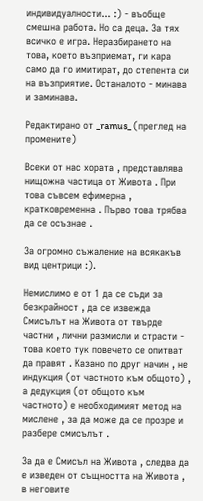индивидуалности... :) - въобще смешна работа. Но са деца. За тях всичко е игра. Неразбирането на това, което възприемат, ги кара само да го имитират, до степента си на възприятие. Останалото - минава и заминава.

Редактирано от _ramus_ (преглед на промените)

Всеки от нас хората , представлява нищожна частица от Живота . При това съвсем ефимерна , кратковременна . Първо това трябва да се осъзнае .

За огромно съжаление на всякакъв вид центрици :).

Немислимо е от 1 да се съди за безкрайност , да се извежда Смисълът на Живота от твърде частни , лични размисли и страсти - това което тук повечето се опитват да правят . Казано по друг начин , не индукция (от частното към общото) , а дедукция (от общото към частното) е необходимият метод на мислене , за да може да се прозре и разбере смисълът .

За да е Смисъл на Живота , следва да е изведен от същността на Живота , в неговите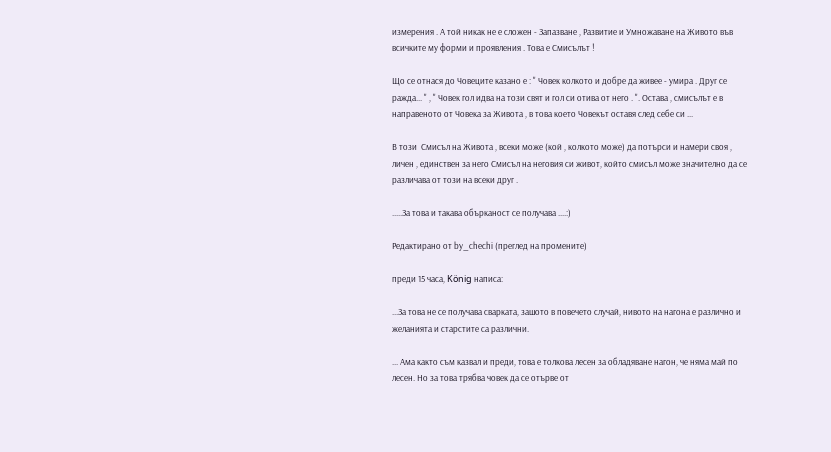измерения . А той никак не е сложен - Запазване , Развитие и Умножаване на Живото във всичките му форми и проявления . Това е Смисълът !

Що се отнася до Човеците казано е : " Човек колкото и добре да живее - умира . Друг се ражда... " , " Човек гол идва на този свят и гол си отива от него . ". Остава , смисълът е в направеното от Човека за Живота , в това което Човекът оставя след себе си ...

В този  Смисъл на Живота , всеки може (кой , колкото може) да потърси и намери своя , личен , единствен за него Смисъл на неговия си живот, който смисъл може значително да се различава от този на всеки друг .

.....За това и такава обърканост се получава ....:)

Редактирано от by_chechi (преглед на промените)

преди 15 часа, König написа:

...За това не се получава сварката, зашото в повечето случай, нивото на нагона е различно и желанията и старстите са различни.

... Ама както съм казвал и преди, това е толкова лесен за обладяване нагон, че няма май по лесен. Но за това трябва човек да се отърве от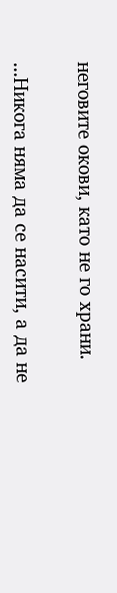неговите окови, като не го храни.

...Никога няма да се насити, а да не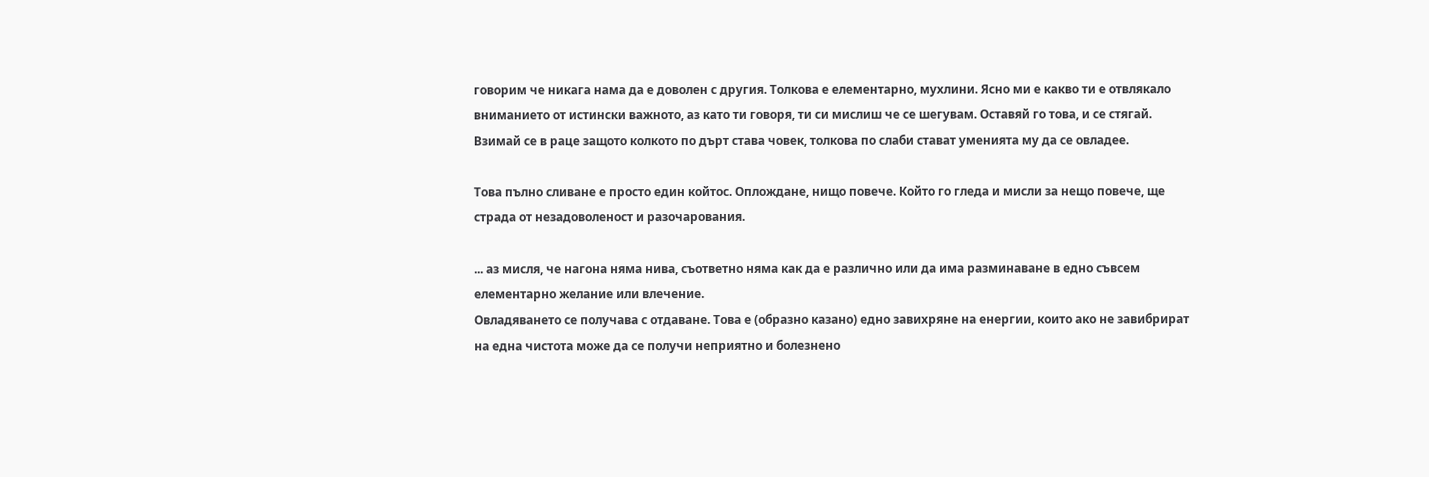говорим че никага нама да е доволен с другия. Толкова е елементарно, мухлини. Ясно ми е какво ти е отвлякало вниманието от истински важното, аз като ти говоря, ти си мислиш че се шегувам. Оставяй го това, и се стягай. Взимай се в раце защото колкото по дърт става човек, толкова по слаби стават уменията му да се овладее.

Това пълно сливане е просто един койтос. Оплождане, нищо повече. Който го гледа и мисли за нещо повече, ще страда от незадоволеност и разочарования.

... аз мисля, че нагона няма нива, съответно няма как да е различно или да има разминаване в едно съвсем елементарно желание или влечение.
Овладяването се получава с отдаване. Това е (образно казано) едно завихряне на енергии, които ако не завибрират на една чистота може да се получи неприятно и болезнено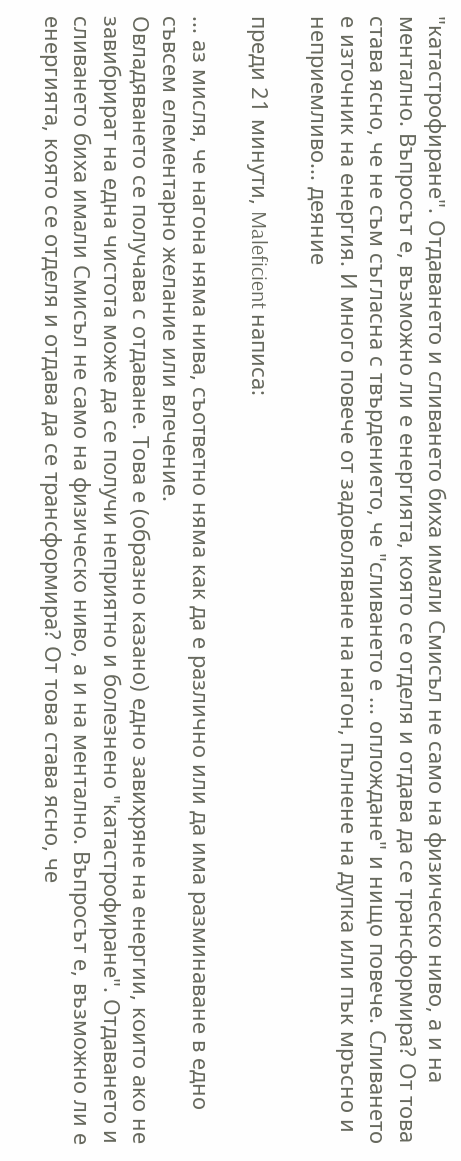"катастрофиране". Отдаването и сливането биха имали Смисъл не само на физическо ниво, а и на ментално. Въпросът е, възможно ли е енергията, която се отделя и отдава да се трансформира? От това става ясно, че не съм съгласна с твърдението, че "сливането е ... оплождане" и нищо повече. Сливането е източник на енергия. И много повече от задоволяване на нагон, пълнене на дупка или пък мръсно и неприемливо... деяние

преди 21 минути, Maleficient написа:

... аз мисля, че нагона няма нива, съответно няма как да е различно или да има разминаване в едно съвсем елементарно желание или влечение.
Овладяването се получава с отдаване. Това е (образно казано) едно завихряне на енергии, които ако не завибрират на една чистота може да се получи неприятно и болезнено "катастрофиране". Отдаването и сливането биха имали Смисъл не само на физическо ниво, а и на ментално. Въпросът е, възможно ли е енергията, която се отделя и отдава да се трансформира? От това става ясно, че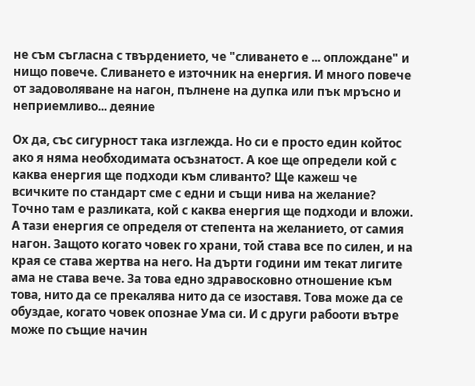не съм съгласна с твърдението, че "сливането е ... оплождане" и нищо повече. Сливането е източник на енергия. И много повече от задоволяване на нагон, пълнене на дупка или пък мръсно и неприемливо... деяние

Ох да, със сигурност така изглежда. Но си е просто един койтос ако я няма необходимата осъзнатост. А кое ще определи кой с каква енергия ще подходи към сливанто? Ще кажеш че всичките по стандарт сме с едни и същи нива на желание? Точно там е разликата, кой с каква енергия ще подходи и вложи. А тази енергия се определя от степента на желанието, от самия нагон. Защото когато човек го храни, той става все по силен, и на края се става жертва на него. На дърти години им текат лигите ама не става вече. За това едно здравосковно отношение към това, нито да се прекалява нито да се изоставя. Това може да се обуздае, когато човек опознае Ума си. И с други рабооти вътре може по същие начин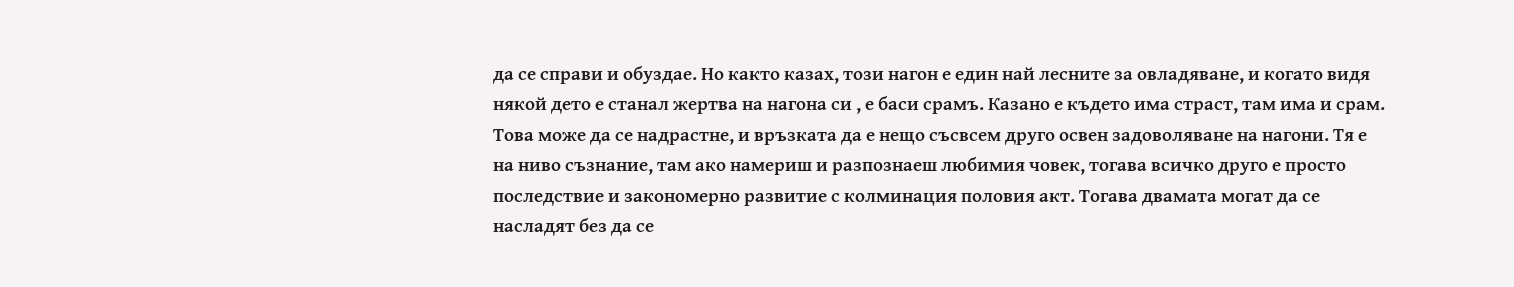да се справи и обуздае. Но както казах, този нагон е един най лесните за овладяване, и когато видя някой дето е станал жертва на нагона си , е баси срамъ. Казано е където има страст, там има и срам. Това може да се надрастне, и връзката да е нещо съсвсем друго освен задоволяване на нагони. Тя е на ниво съзнание, там ако намериш и разпознаеш любимия човек, тогава всичко друго е просто последствие и закономерно развитие с колминация половия акт. Тогава двамата могат да се насладят без да се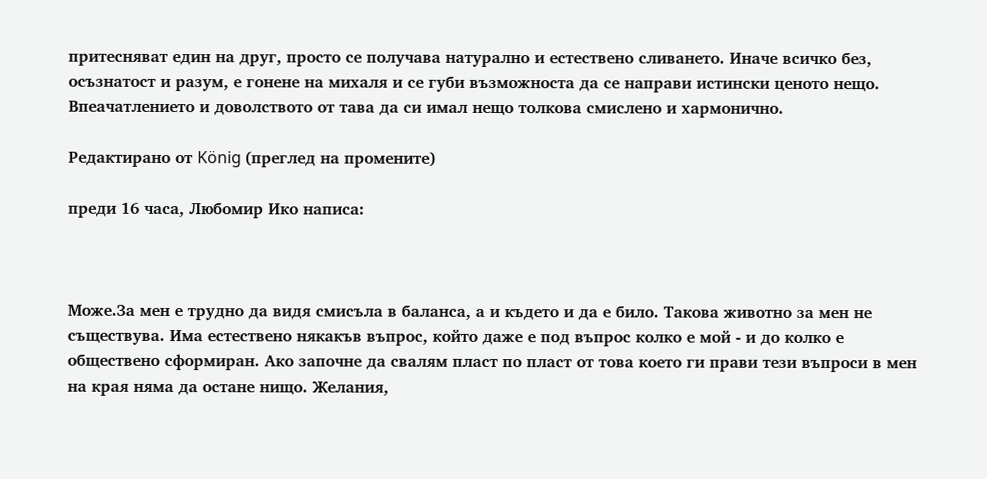притесняват един на друг, просто се получава натурално и естествено сливането. Иначе всичко без, осъзнатост и разум, е гонене на михаля и се губи възможноста да се направи истински ценото нещо. Впеачатлението и доволството от тава да си имал нещо толкова смислено и хармонично.

Редактирано от König (преглед на промените)

преди 16 часа, Любомир Ико написа:



Може.За мен е трудно да видя смисъла в баланса, а и където и да е било. Такова животно за мен не съществува. Има естествено някакъв въпрос, който даже е под въпрос колко е мой - и до колко е обществено сформиран. Ако започне да свалям пласт по пласт от това което ги прави тези въпроси в мен на края няма да остане нищо. Желания,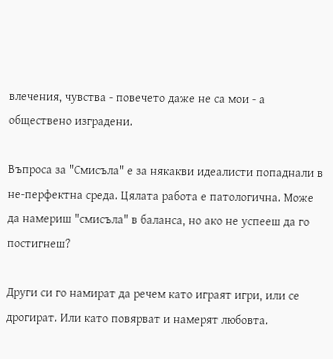влечения, чувства - повечето даже не са мои - а обществено изградени.

Въпроса за "Смисъла" е за някакви идеалисти попаднали в не-перфектна среда. Цялата работа е патологична. Може да намериш "смисъла" в баланса, но ако не успееш да го постигнеш?

Други си го намират да речем като играят игри, или се дрогират. Или като повярват и намерят любовта.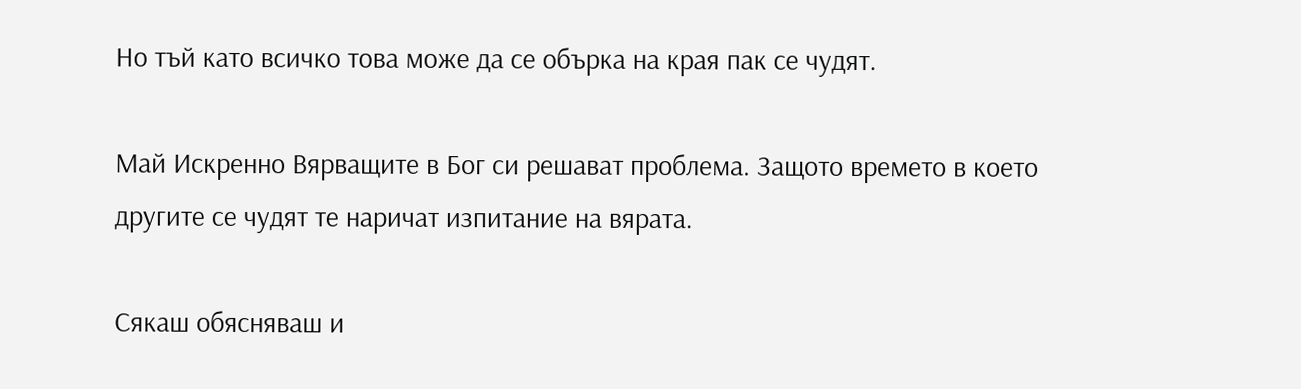Но тъй като всичко това може да се обърка на края пак се чудят.

Май Искренно Вярващите в Бог си решават проблема. Защото времето в което другите се чудят те наричат изпитание на вярата.

Сякаш обясняваш и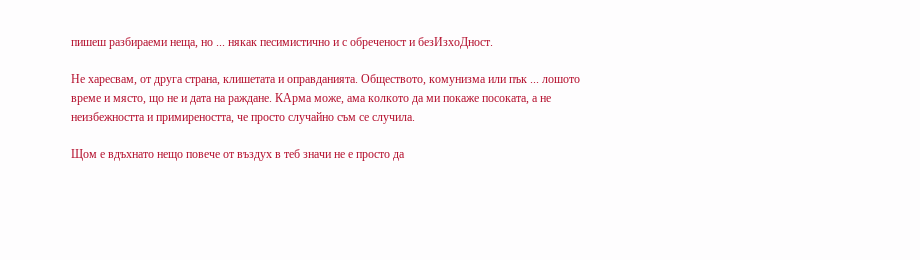пишеш разбираеми неща, но ... някак песимистично и с обреченост и безИзхоДност.

Не харесвам, от друга страна, клишетата и оправданията. Обществото, комунизма или пък ... лошото време и място, що не и дата на раждане. КАрма може, ама колкото да ми покаже посоката, а не неизбежността и примиреността, че просто случайно съм се случила.

Щом е вдъхнато нещо повече от въздух в теб значи не е просто да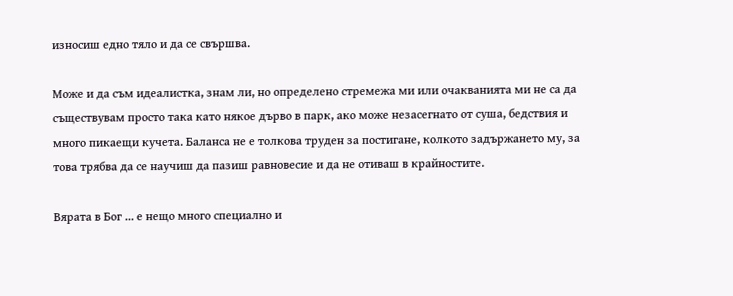износиш едно тяло и да се свършва.

Може и да съм идеалистка, знам ли, но определено стремежа ми или очакванията ми не са да съществувам просто така като някое дърво в парк, ако може незасегнато от суша, бедствия и много пикаещи кучета. Баланса не е толкова труден за постигане, колкото задържането му, за това трябва да се научиш да пазиш равновесие и да не отиваш в крайностите.

Вярата в Бог ... е нещо много специално и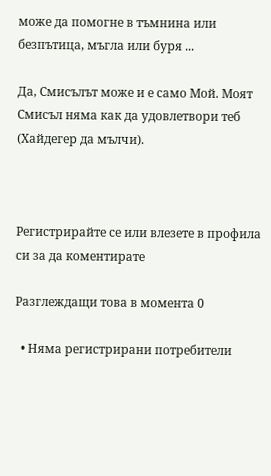може да помогне в тъмнина или безпътица, мъгла или буря ...

Да, Смисълът може и е само Мой. Моят Смисъл няма как да удовлетвори теб (Хайдегер да мълчи).



Регистрирайте се или влезете в профила си за да коментирате

Разглеждащи това в момента 0

  • Няма регистрирани потребители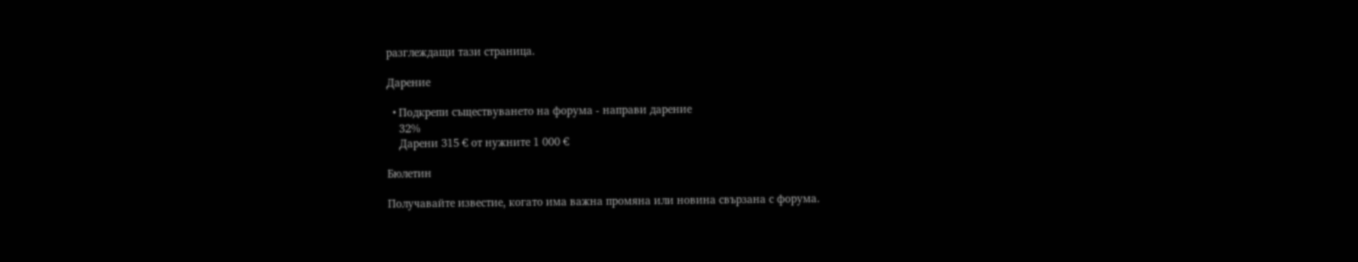разглеждащи тази страница.

Дарение

  • Подкрепи съществуването на форума - направи дарение
    32%
    Дарени 315 € от нужните 1 000 €

Бюлетин

Получавайте известие, когато има важна промяна или новина свързана с форума.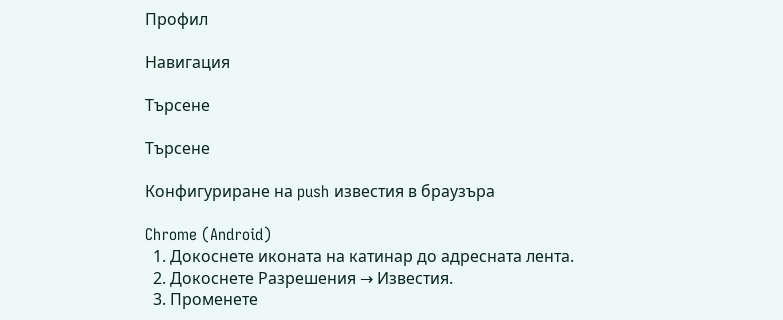Профил

Навигация

Търсене

Търсене

Конфигуриране на push известия в браузъра

Chrome (Android)
  1. Докоснете иконата на катинар до адресната лента.
  2. Докоснете Разрешения → Известия.
  3. Променете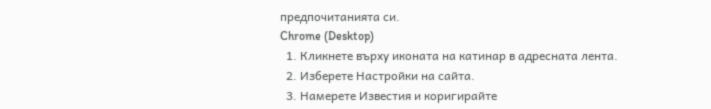предпочитанията си.
Chrome (Desktop)
  1. Кликнете върху иконата на катинар в адресната лента.
  2. Изберете Настройки на сайта.
  3. Намерете Известия и коригирайте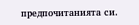предпочитанията си.